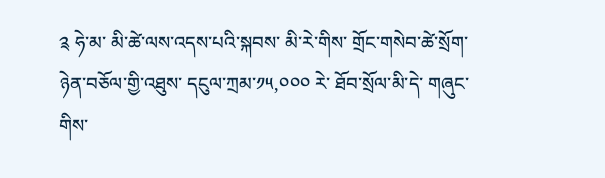༉ ཧེ་མ་ མི་ཚེ་ལས་འདས་པའི་སྐབས་ མི་རེ་གིས་ གྲོང་གསེབ་ཚེ་སྲོག་ཉེན་བཅོལ་གྱི་འཐུས་ དངུལ་ཀྲམ་༡༥,༠༠༠ རེ་ ཐོབ་སྲོལ་མི་དེ་ གཞུང་གིས་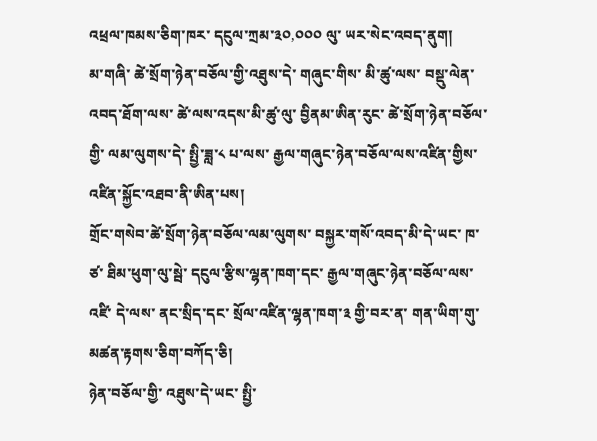འཕྲལ་ཁམས་ཅིག་ཁར་ དངུལ་ཀྲམ་༣༠,༠༠༠ ལུ་ ཡར་སེང་འབད་ནུག།
མ་གཞི་ ཚེ་སྲོག་ཉེན་བཅོལ་གྱི་འཐུས་དེ་ གཞུང་གིས་ མི་ཚུ་ལས་ བསྡུ་ལེན་འབད་ཐོག་ལས་ ཚེ་ལས་འདས་མི་ཚུ་ལུ་ བྱིནམ་ཨིན་རུང་ ཚེ་སྲོག་ཉེན་བཅོལ་གྱི་ ལམ་ལུགས་དེ་ སྤྱི་ཟླ་༨ པ་ལས་ རྒྱལ་གཞུང་ཉེན་བཅོལ་ལས་འཛིན་གྱིས་ འཛིན་སྐྱོང་འཐབ་ནི་ཨིན་པས།
གྲོང་གསེབ་ཚེ་སྲོག་ཉེན་བཅོལ་ལམ་ལུགས་ བསྐྱར་གསོ་འབད་མི་དེ་ཡང་ ཁ་ཙ་ ཐིམ་ཕུག་ལུ་སྦེ་ དངུལ་རྩིས་ལྷན་ཁག་དང་ རྒྱལ་གཞུང་ཉེན་བཅོལ་ལས་འཛི་ དེ་ལས་ ནང་སྲིད་དང་ སྲོལ་འཛིན་ལྷན་ཁག་༣ གྱི་བར་ན་ གན་ཡིག་གུ་ མཚན་རྟགས་ཅིག་བཀོད་ཅི།
ཉེན་བཅོལ་གྱི་ འཐུས་དེ་ཡང་ སྤྱི་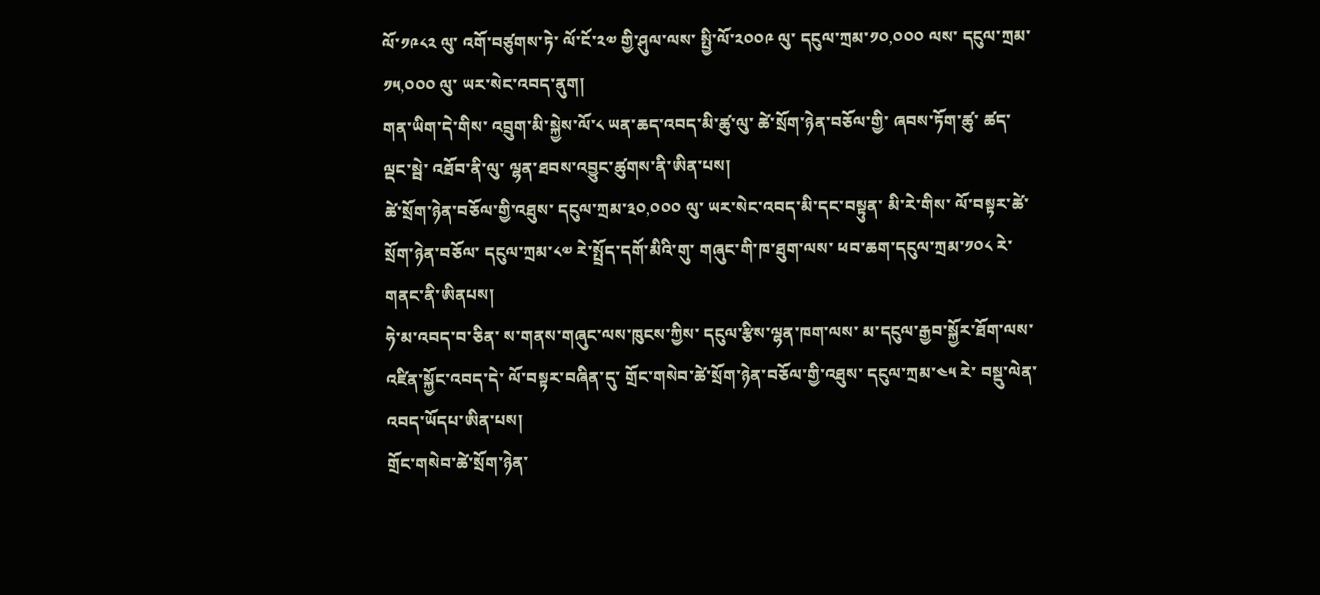ལོ་༡༩༨༢ ལུ་ འགོ་བཙུགས་ཏེ་ ལོ་ངོ་༢༧ གྱི་ཤུལ་ལས་ སྤྱི་ལོ་༢༠༠༩ ལུ་ དངུལ་ཀྲམ་༡༠,༠༠༠ ལས་ དངུལ་ཀྲམ་༡༥,༠༠༠ ལུ་ ཡར་སེང་འབད་ནུག།
གན་ཡིག་དེ་གིས་ འབྲུག་མི་སྐྱེས་ལོ་༨ ཡན་ཆད་འབད་མི་ཚུ་ལུ་ ཚེ་སྲོག་ཉེན་བཅོལ་གྱི་ ཞབས་ཏོག་ཚུ་ ཚད་ལྡང་སྦེ་ འཐོབ་ནི་ལུ་ ལྷན་ཐབས་འབྱུང་ཚུགས་ནི་ཨིན་པས།
ཚེ་སྲོག་ཉེན་བཅོལ་གྱི་འཐུས་ དངུལ་ཀྲམ་༣༠,༠༠༠ ལུ་ ཡར་སེང་འབད་མི་དང་བསྟུན་ མི་རེ་གིས་ ལོ་བསྟར་ཚེ་སྲོག་ཉེན་བཅོལ་ དངུལ་ཀྲམ་༨༧ རེ་སྤྲོད་དགོ་མིའི་གུ་ གཞུང་གི་ཁ་ཐུག་ལས་ ཕབ་ཆག་དངུལ་ཀྲམ་༡༠༨ རེ་ གནང་ནི་ཨིནཔས།
ཧེ་མ་འབད་བ་ཅིན་ ས་གནས་གཞུང་ལས་ཁུངས་ཀྱིས་ དངུལ་རྩིས་ལྷན་ཁག་ལས་ མ་དངུལ་རྒྱབ་སྐྱོར་ཐོག་ལས་ འཛིན་སྐྱོང་འབད་དེ་ ལོ་བསྟར་བཞིན་དུ་ གྲོང་གསེབ་ཚེ་སྲོག་ཉེན་བཅོལ་གྱི་འཐུས་ དངུལ་ཀྲམ་༤༥ རེ་ བསྡུ་ལེན་འབད་ཡོདཔ་ཨིན་པས།
གྲོང་གསེབ་ཚེ་སྲོག་ཉེན་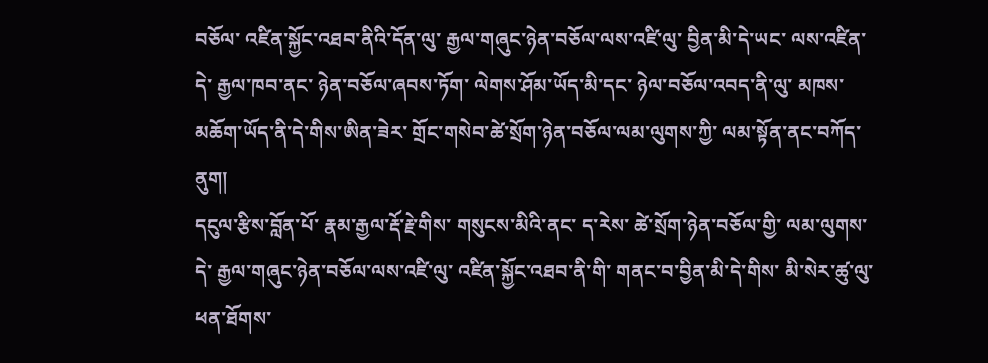བཅོལ་ འཛིན་སྐྱོང་འཐབ་ནིའི་དོན་ལུ་ རྒྱལ་གཞུང་ཉེན་བཅོལ་ལས་འཛི་ལུ་ བྱིན་མི་དེ་ཡང་ ལས་འཛིན་དེ་ རྒྱལ་ཁབ་ནང་ ཉེན་བཅོལ་ཞབས་ཏོག་ ལེགས་ཤོམ་ཡོད་མི་དང་ ཉེལ་བཅོལ་འབད་ནི་ལུ་ མཁས་མཆོག་ཡོད་ནི་དེ་གིས་ཨིན་ཟེར་ གྲོང་གསེབ་ཚེ་སྲོག་ཉེན་བཅོལ་ལམ་ལུགས་ཀྱི་ ལམ་སྟོན་ནང་བཀོད་ནུག།
དངུལ་རྩིས་བློན་པོ་ རྣམ་རྒྱལ་རྡོ་རྗེ་གིས་ གསུངས་མིའི་ནང་ ད་རེས་ ཚེ་སྲོག་ཉེན་བཅོལ་གྱི་ ལམ་ལུགས་དེ་ རྒྱལ་གཞུང་ཉེན་བཅོལ་ལས་འཛི་ལུ་ འཛིན་སྐྱོང་འཐབ་ནི་གི་ གནང་བ་བྱིན་མི་དེ་གིས་ མི་སེར་ཚུ་ལུ་ ཕན་ཐོགས་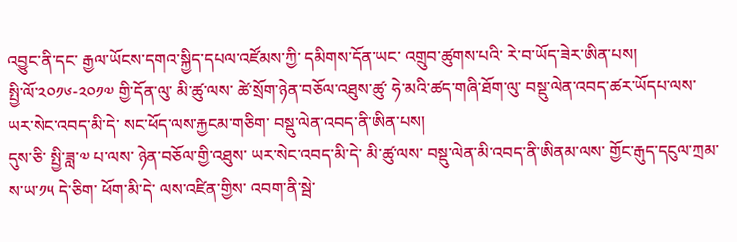འབྱུང་ནི་དང་ རྒྱལ་ཡོངས་དགའ་སྐྱིད་དཔལ་འཛོམས་ཀྱི་ དམིགས་དོན་ཡང་ འགྲུབ་ཚུགས་པའི་ རེ་བ་ཡོད་ཟེར་ཨིན་པས།
སྤྱི་ལོ་༢༠༡༦-༢༠༡༧ གྱི་དོན་ལུ་ མི་ཚུ་ལས་ ཚེ་སྲོག་ཉེན་བཅོལ་འཐུས་ཚུ་ ཧེ་མའི་ཚད་གཞི་ཐོག་ལུ་ བསྡུ་ལེན་འབད་ཚར་ཡོདཔ་ལས་ ཡར་སེང་འབད་མི་དེ་ སང་ཕོད་ལས་རྐྱངམ་གཅིག་ བསྡུ་ལེན་འབད་ནི་ཨིན་པས།
དུས་ཅི་ སྤྱི་ཟླ་༧ པ་ལས་ ཉེན་བཅོལ་གྱི་འཐུས་ ཡར་སེང་འབད་མི་དེ་ མི་ཚུ་ལས་ བསྡུ་ལེན་མི་འབད་ནི་ཨིནམ་ལས་ གྱོང་རྒུད་དངུལ་ཀྲམ་ས་ཡ་༡༥ དེ་ཅིག་ ཕོག་མི་དེ་ ལས་འཛིན་གྱིས་ འབག་ནི་སྦེ་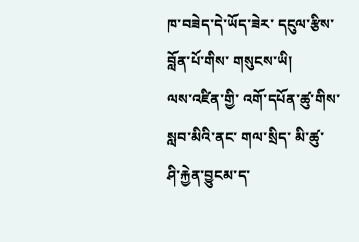ཁ་བཟེད་དེ་ཡོད་ཟེར་ དངུལ་རྩིས་བློན་པོ་གིས་ གསུངས་ཡི།
ལས་འཛིན་གྱི་ འགོ་དཔོན་ཚུ་གིས་ སླབ་མིའི་ནང་ གལ་སྲིད་ མི་ཚུ་ ཤི་རྐྱེན་བྱུངམ་ད་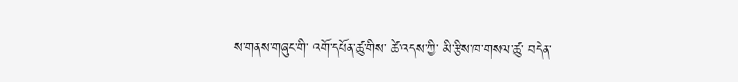ས་གནས་གཞུང་གི་ འགོ་དཔོན་ཚུ་གིས་ ཚེ་འདས་ཀྱི་ མི་རྩིས་ཁ་གསལ་ཚུ་ བདེན་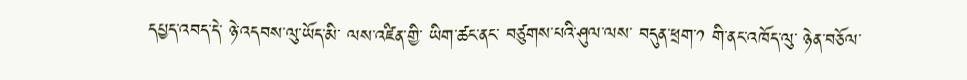དཔྱད་འབད་དེ་ ཉེ་འདབས་ལུ་ཡོད་མི་ ལས་འཛིན་གྱི་ ཡིག་ཚང་ནང་ བཙུགས་པའི་ཤུལ་ལས་ བདུན་ཕྲག་༡ གི་ནང་འཁོད་ལུ་ ཉེན་བཅོལ་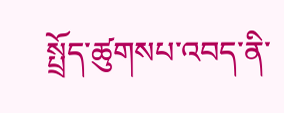སྤྲོད་ཚུགསཔ་འབད་ནི་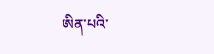ཨིན་པའི་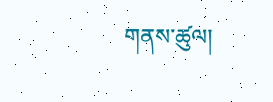གནས་ཚུལ།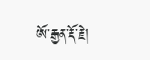ཨོ་རྒྱན་རྡོ་རྗེ།